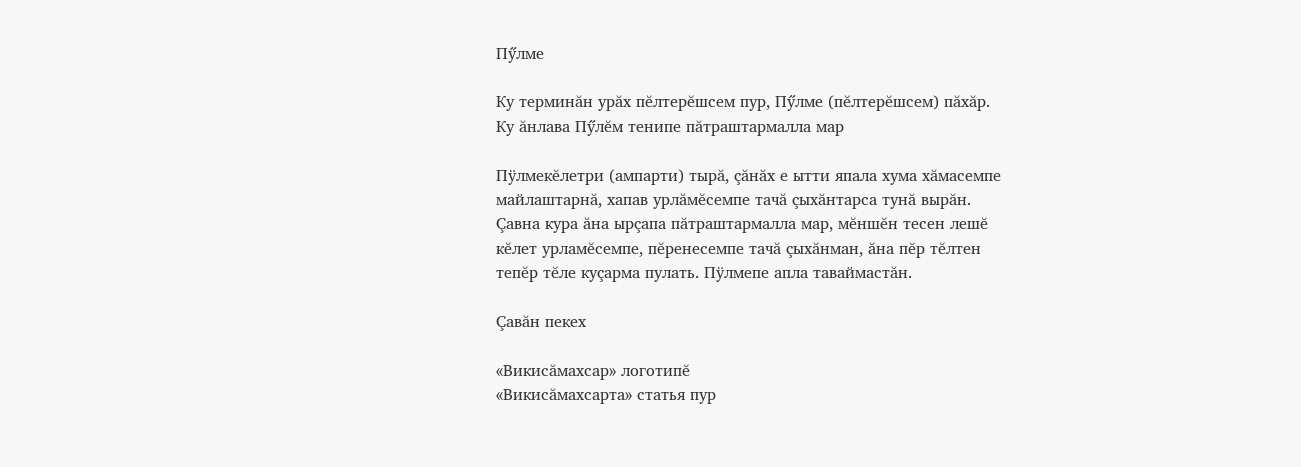Пӳлме

Ку терминăн урăх пĕлтерĕшсем пур, Пӳлме (пĕлтерĕшсем) пăхăр.
Ку ăнлава Пӳлĕм тенипе пăтраштармалла мар

Пÿлмекĕлетри (ампарти) тырă, çăнăх е ытти япала хума хăмасемпе майлаштарнă, хапав урлăмĕсемпе тачă çыхăнтарса тунă вырăн. Çавна кура ăна ырçапа пăтраштармалла мар, мĕншĕн тесен лешĕ кĕлет урламĕсемпе, пĕренесемпе тачă çыхăнман, ăна пĕр тĕлтен тепĕр тĕле куçарма пулать. Пÿлмепе апла таваймастăн.

Çавăн пекех

«Викисăмахсар» логотипĕ
«Викисăмахсарта» статья пур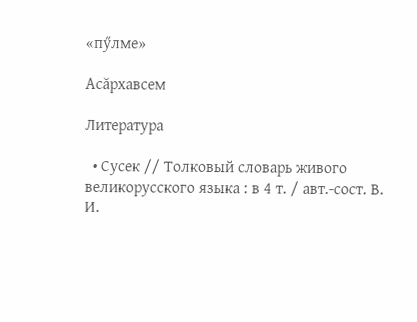«пӳлме»

Асăрхавсем

Литература

  • Сусек // Толковый словарь живого великорусского языка : в 4 т. / авт.-сост. В. И.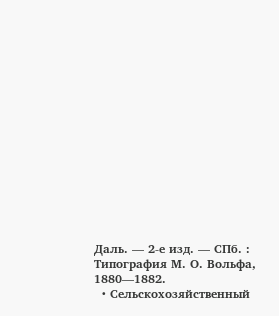Даль. — 2-е изд. — СПб. : Типография М. О. Вольфа, 1880—1882.
  • Сельскохозяйственный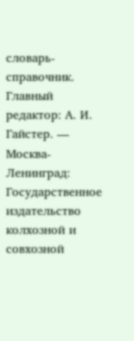словарь-справочник. Главный редактор: А. И. Гайстер. — Москва-Ленинград: Государственное издательство колхозной и совхозной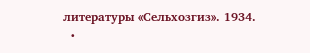литературы «Сельхозгиз». 1934.
  •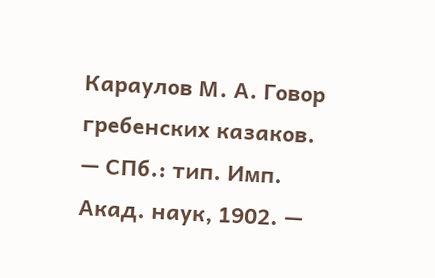Караулов М. А. Говор гребенских казаков. — СПб.: тип. Имп. Акад. наук, 1902. —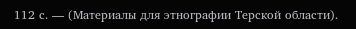112 с. — (Материалы для этнографии Терской области).